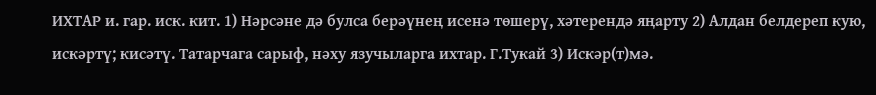ИХТАР и. гар. иск. кит. 1) Нәрсәне дә булса берәүнең исенә төшерү, хәтерендә яңарту 2) Алдан белдереп кую, искәртү; кисәтү. Татарчага сарыф, нәху язучыларга ихтар. Г.Тукай 3) Искәр(т)мә.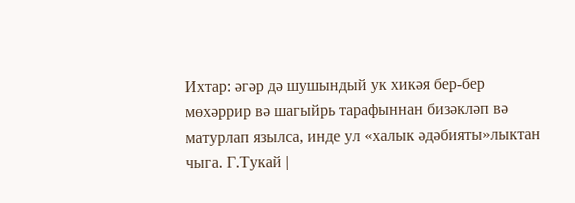Ихтар: әгәр дә шушындый ук хикәя бер-бер мөхәррир вә шагыйрь тарафыннан бизәкләп вә матурлап язылса, инде ул «халык әдәбияты»лыктан чыга. Г.Тукай |